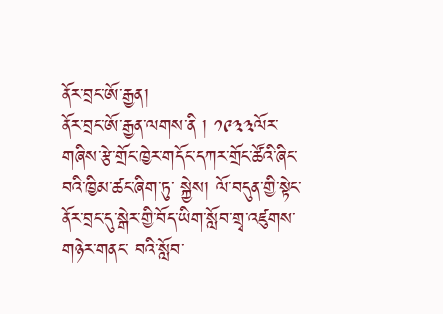ནོར་བྲང་ཨོ་རྒྱན།
ནོར་བྲང་ཨོ་རྒྱན་ལགས་ནི ། ༡༩༣༣ལོར་གཞིས་རྩེ་གྲོང་ཁྱེར་གདོང་དཀར་གྲོང་ཚོའི་ཞིང་བའི་ཁྱིམ་ཚང་ཞིག་ཏུ་ སྐྱེས། ལོ་བདུན་གྱི་སྟེང་ནོར་བྲང་དུ་སྒེར་གྱི་བོད་ཡིག་སློབ་གྲྭ་འཛུགས་གཉེར་གནང་ བའི་སློབ་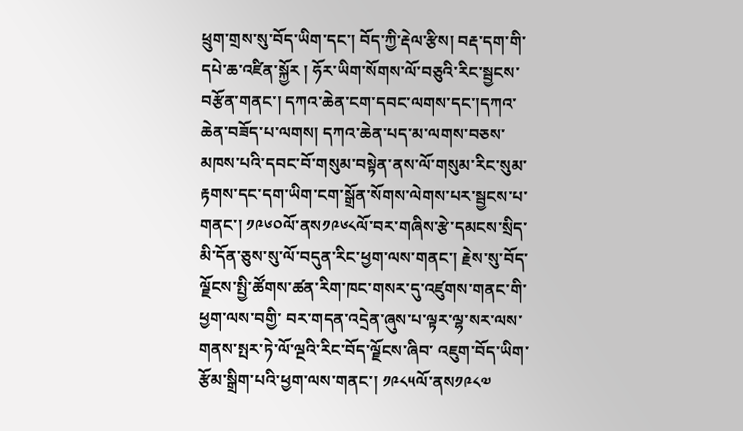ཕྲུག་གྲས་སུ་བོད་ཡིག་དང་། བོད་ཀྱི་རྡེལ་རྩིས། བརྡ་དག་གི་དཔེ་ཆ་འཛིན་སྐྱོར ། ཧོར་ཡིག་སོགས་ལོ་བཅུའི་རིང་སྦྱངས་བརྩོན་གནང་། དཀའ་ཆེན་ངག་དབང་ལགས་དང་།དཀའ་ཆེན་བཟོད་པ་ལགས། དཀའ་ཆེན་པད་མ་ལགས་བཅས་མཁས་པའི་དབང་བོ་གསུམ་བསྟེན་ནས་ལོ་གསུམ་རིང་སུམ་རྟགས་དང་དག་ཡིག་ངག་སྒྲོན་སོགས་ལེགས་པར་སྦྱངས་པ་གནང་། ༡༩༦༠ལོ་ནས༡༩༦༨ལོ་བར་གཞིས་རྩེ་དམངས་སྲིད་མི་དོན་ཅུས་སུ་ལོ་བདུན་རིང་ཕྱག་ལས་གནང་། རྗེས་སུ་བོད་ལྗོངས་སྤྱི་ཚོགས་ཚན་རིག་ཁང་གསར་དུ་འཛུགས་གནང་གི་ཕྱག་ལས་བགྱི་ བར་གདན་འདྲེན་ཞུས་པ་ལྟར་ལྷ་སར་ལས་གནས་སྤར་ཏེ་ལོ་ལྔའི་རིང་བོད་ལྗོངས་ཞིབ་ འཇུག་བོད་ཡིག་རྩོམ་སྒྲིག་པའི་ཕྱག་ལས་གནང་། ༡༩༨༥ལོ་ནས༡༩༨༧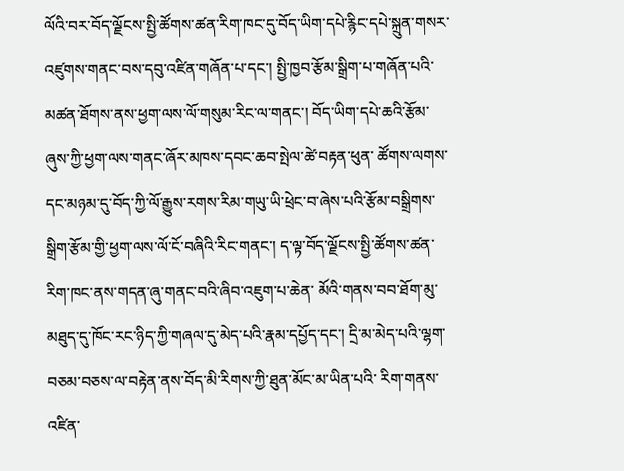ལོའི་བར་བོད་ལྗོངས་སྤྱི་ཚོགས་ཚན་རིག་ཁང་དུ་བོད་ཡིག་དཔེ་རྙིང་དཔེ་སྐྲུན་གསར་ འཛུགས་གནང་བས་དབུ་འཛིན་གཞོན་པ་དང་། སྤྱི་ཁྱབ་རྩོམ་སྒྲིག་པ་གཞོན་པའི་མཚན་ཐོགས་ནས་ཕྱག་ལས་ལོ་གསུམ་རིང་ལ་གནང་། བོད་ཡིག་དཔེ་ཆའི་རྩོམ་ཞུས་ཀྱི་ཕྱག་ལས་གནང་ཞོར་མཁས་དབང་ཆབ་སྤེལ་ཚེ་བརྟན་ཕུན་ ཚོགས་ལགས་དང་མཉམ་དུ་བོད་ཀྱི་ལོ་རྒྱུས་རགས་རིམ་གཡུ་ཡི་ཕྲེང་བ་ཞེས་པའི་རྩོམ་བསྒྲིགས་སྒྲིག་རྩོམ་གྱི་ཕྱག་ལས་ལོ་ངོ་བཞིའི་རིང་གནང་། ད་ལྟ་བོད་ལྗོངས་སྤྱི་ཚོགས་ཚན་རིག་ཁང་ནས་གདན་ཞུ་གནང་བའི་ཞིབ་འཇུག་པ་ཆེན་ མོའི་གནས་བབ་ཐོག་མུ་མཐུད་དུ་ཁོང་རང་ཉིད་ཀྱི་གཞལ་དུ་མེད་པའི་རྣམ་དཔྱོད་དང་། དྲི་མ་མེད་པའི་ལྷག་བཅམ་བཅས་ལ་བརྟེན་ནས་བོད་མི་རིགས་ཀྱི་ཐུན་མོང་མ་ཡིན་པའི་ རིག་གནས་འཛིན་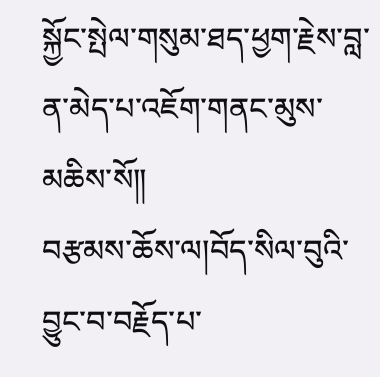སྐྱོང་སྤེལ་གསུམ་ཐད་ཕྱག་རྗེས་བླ་ན་མེད་པ་འཇོག་གནང་མུས་མཆིས་སོ༎
བརྩམས་ཆོས་ལ།བོད་སིལ་བུའི་བྱུང་བ་བརྗོད་པ་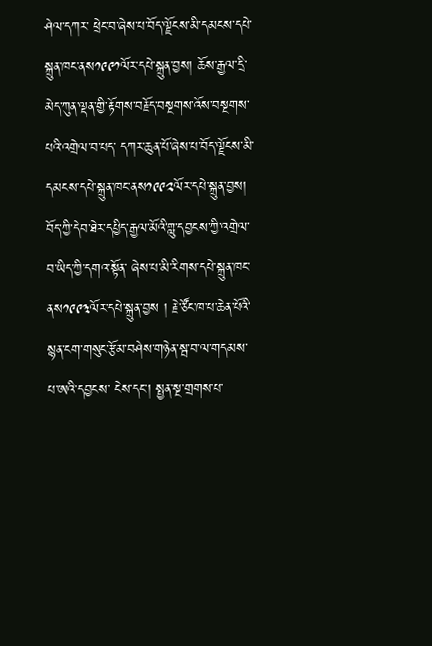ཤེལ་དཀར་ ཕྲེང་བ་ཞེས་པ་བོད་ལྗོངས་མི་དམངས་དཔེ་སྐྲུན་ཁང་ནས༡༩༩༡ལོར་དཔེ་སྐྲུན་བྱས། ཆོས་རྒྱལ་དྲི་མེད་ཀུན་ལྡན་གྱི་རྟོགས་བརྗོད་བསྔགས་འོས་བསྔགས་པའི་འགྲེལ་བ་པད་ དཀར་ཆུན་པོ་ཞེས་པ་བོད་ལྗོངས་མི་དམངས་དཔེ་སྐྲུན་ཁང་ནས༡༩༩༢ལོར་དཔེ་སྐྲུན་བྱས། བོད་ཀྱི་དེབ་ཐེར་དཔྱིད་རྒྱལ་མོའི་གླུ་དབྱངས་ཀྱི་འགྲེལ་བ་ཡིད་ཀྱི་དགའ་སྟོན་ ཞེས་པ་མི་རིགས་དཔེ་སྐྲུན་ཁང་ནས༡༩༩༣ལོར་དཔེ་སྐྲུན་བྱས ། རྗེ་ཙོང་ཁ་པ་ཆེན་པོའི་སྙན་ངག་གསུང་རྩོམ་བཤེས་གཉེན་སྦ་བ་ལ་གདམས་པ་ཨའི་དབྱངས་ ངེས་དང་། སྤྱན་སྔ་གྲགས་པ་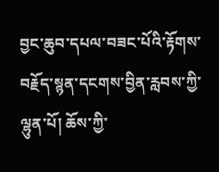བྱང་ཆུབ་དཔལ་བཟང་པོའི་རྟོགས་བརྗོད་སྙན་དངགས་བྱིན་རླབས་ཀྱི་ལྷུན་པོ། ཆོས་ཀྱི་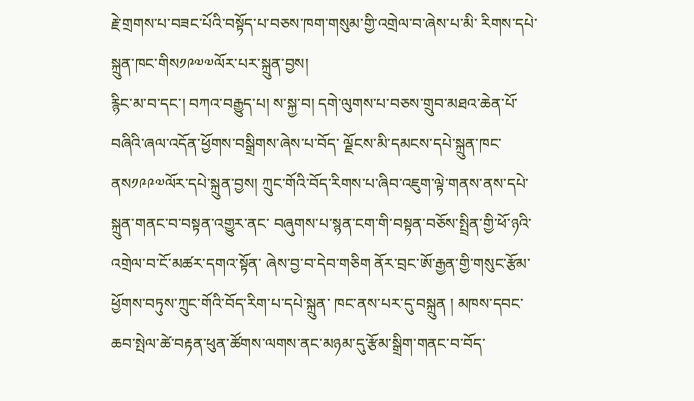རྗེ་གྲགས་པ་བཟང་པོའི་བསྟོད་པ་བཅས་ཁག་གསུམ་གྱི་འགྲེལ་བ་ཞེས་པ་མི་ རིགས་དཔེ་སྐྲུན་ཁང་གིས༡༩༧༧ལོར་པར་སྐྲུན་བྱས།
རྙིང་མ་བ་དང་། བཀའ་བརྒྱུད་པ། ས་སྐྱ་བ། དགེ་ལུགས་པ་བཅས་གྲུབ་མཐའ་ཆེན་པོ་བཞིའི་ཞལ་འདོན་ཕྱོགས་བསྒྲིགས་ཞེས་པ་བོད་ ལྗོངས་མི་དམངས་དཔེ་སྐྲུན་ཁང་ནས༡༩༩༧ལོར་དཔེ་སྐྲུན་བྱས། ཀྲུང་གོའི་བོད་རིགས་པ་ཞིབ་འཇུག་ལྟེ་གནས་ནས་དཔེ་སྐྲུན་གནང་བ་བསྟན་འགྱུར་ནང་ བཞུགས་པ་སྙན་ངག་གི་བསྟན་བཅོས་སྤྲིན་གྱི་ཕོ་ཉའི་འགྲེལ་བ་ངོ་མཚར་དགའ་སྟོན་ ཞེས་བྱ་བ་དེབ་གཅིག ནོར་བྲང་ཨོ་རྒྱན་གྱི་གསུང་རྩོམ་ཕྱོགས་བཏུས་ཀྲུང་གོའི་བོད་རིག་པ་དཔེ་སྐྲུན་ ཁང་ནས་པར་དུ་བསྐྲུན ། མཁས་དབང་ཆབ་སྤེལ་ཚེ་བརྟན་ཕུན་ཚོགས་ལགས་ནང་མཉམ་དུ་རྩོམ་སྒྲིག་གནང་བ་བོད་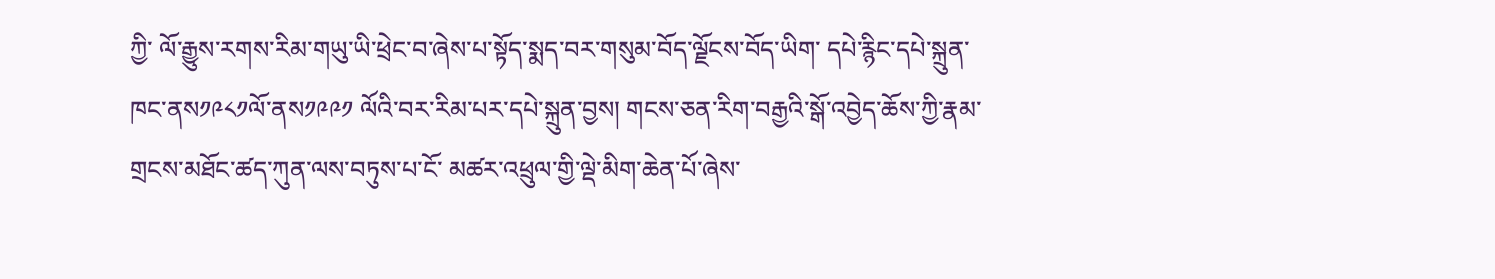ཀྱི་ ལོ་རྒྱུས་རགས་རིམ་གཡུ་ཡི་ཕྲེང་བ་ཞེས་པ་སྟོད་སྨད་བར་གསུམ་བོད་ལྗོངས་བོད་ཡིག་ དཔེ་རྙིང་དཔེ་སྐྲུན་ཁང་ནས༡༩༨༡ལོ་ནས༡༩༩༡ ལོའི་བར་རིམ་པར་དཔེ་སྐྲུན་བྱས། གངས་ཅན་རིག་བརྒྱའི་སྒོ་འབྱེད་ཆོས་ཀྱི་རྣམ་གྲངས་མཐོང་ཚད་ཀུན་ལས་བཏུས་པ་ངོ་ མཚར་འཕྲུལ་གྱི་ལྡེ་མིག་ཆེན་པོ་ཞེས་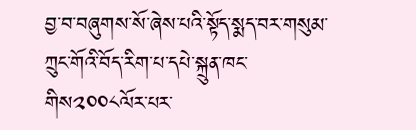བྱ་བ་བཞུགས་སོ་ཞེས་པའི་སྟོད་སྨད་བར་གསུམ་ ཀྲུང་གོའི་བོད་རིག་པ་དཔེ་སྐྲུན་ཁང་གིས༢༠༠༨ལོར་པར་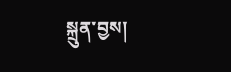སྐྲུན་བྱས།